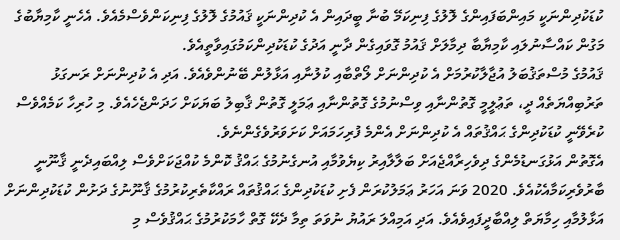ކުޑަކުދިންނަކީ މައިންބަފައިންގެ ލޮލުގެ ފިނިކަމޭ ބުނާ ބީދައިން އެ ކުދިންނަކީ ޤައުމުގެ ލޮލުގެ ފިނިކަންވެސްމެއެވެ. އެހެނީ ކާމިޔާބުގެ މަގުން ކައްސާނުލައި ކާމިޔާބާ ދިމާލަށް ޤައުމު ގޮވައިގެން ދާނީ އަދުގެ ކުޑަކުދިންކަމުގައިވާތީއެވެ.
ޤައުމުގެ މުސްތަޤުބަލު އުޖާލާކުރުމަށް އެ ކުދިންނަށް ލޯތްބާއި ކުލުނާއި އަޅާލުން ބޭނުންވެއެވެ. އަދި އެ ކުދިންނަށް ރަނގަޅު ތަރުބިއްޔަތެއް ދީ، ތަޢުލީމީ ގޮތުންނާއި ވިސްނުމުގެ ގޮތުންނާއި ޢަމަލީ ގޮތުން ޤާބިލު ބަޔަކަށް ހަދަންޖެހެއެވެ. މި ހުރިހާ ކަމެއްވެސް ކުރެވޭނީ ކުޑަކުދިންގެ ޙައްޤުތައް އެ ކުދިންނަށް އެންމެ ފުރިހަމައަށް ކަށަވަރުވެގެންނެވެ.
އެގޮތުން އަޅުގަނޑުމެންގެ ދިވެހިރާއްޖެއަށް ބަލާލާއިރު ކިޔެވުމާއި އުނގެނުމުގެ ޙައްޤު ކޮންމެ ކުއްޖަކަށްވެސް ލިއްބައިދެނީ ޤާނޫނީ ބާރުވެރިކަމާއެކުއެވެ. 2020 ވަނަ އަހަރު ޢަމަލުކުރަން ފެށި ކުޑަކުދިންގެ ޙައްޤުތައް ރައްކާތެރިކުރުމުގެ ޤާނޫނުގެ ދަށުން ކުޑަކުދިންނަށް އަޅާލުމާއި ހިމާޔަތް ލިއްބާދީފައިވެއެވެ. އަދި އަމިއްލަ ރައުޔު ނުވަތަ ތިމާ ދެކޭ ގޮތް ހާމަކުރުމުގެ ޙައްޤުވެސް މި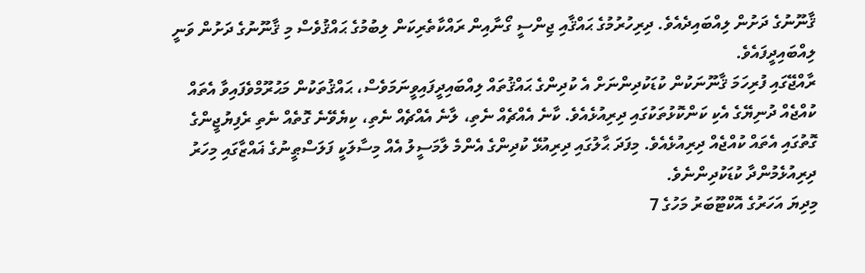ޤާނޫނުގެ ދަށުން ލިއްބައިދެއެވެ. ދިރިހުރުމުގެ ޙައްޤާއި ޖިންސީ ގޯނާއިން ރައްކާތެރިކަން ލިބުމުގެ ޙައްޤުވެސް މި ޤާނޫނުގެ ދަށުން ވަނީ ލިއްބައިދީފައެވެ.
ރާއްޖޭގައި ފުރިހަމަ ޤާނޫނަކުން ކުޑަކުދިންނަށް އެ ކުދިންގެ ޙައްޤުތައް ލިއްބައިދީފައިވީނަމަވެސް، ޙައްޤުތަކުން މަޙުރޫމްވެފައިވާ އެތައް ކުއްޖެއް ދުނިޔޭގެ އެކި ކަންކޮޅުތަކުގައި ދިރިއުޅެއެވެ. ކާނެ އެއްޗެއް ނެތި، ލާނެ އެއްޗެއް ނެތި، ކިޔެވޭނެ ގޮތެއް ނެތި ރެފިޔުޖީންގެ ގޮތުގައި އެތައް ކުއްޖެއް ދިރިއުޅެއެވެ. މިފަދަ ޙާލުގައި ދިރިއުޅޭ ކުދިންގެ އެންމެ ލާމަސީލު އެއް މިސާލަކީ ފަލަސްޠީނުގެ ޣައްޒާގައި މިހަރު ދިރިއުޅެމުންދާ ކުޑަކުދިންނެވެ.
މިދިޔަ އަހަރުގެ އޮކްޓޫބަރު މަހުގެ 7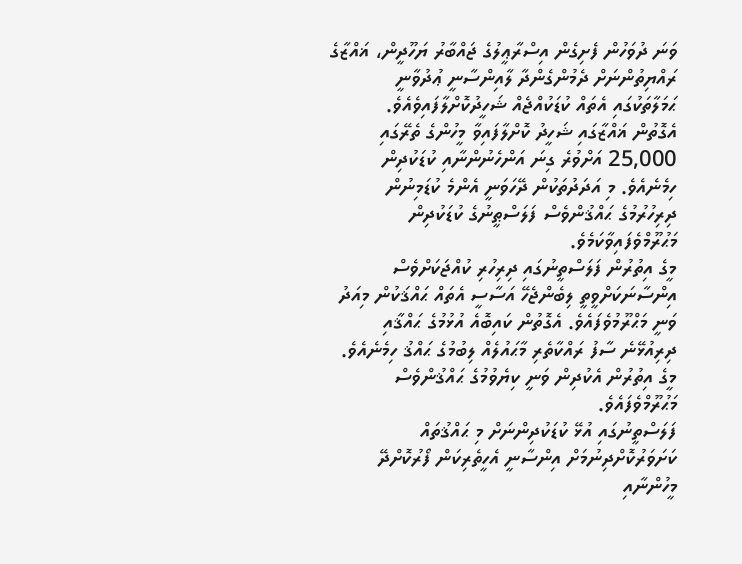ވަނަ ދުވަހުން ފެށިގެން އިސްރާޢީލުގެ ޖައްބާރު ޔަހޫދީން، ޣައްޒާގެ ރައްޔިތުންނަށް ދެމުންގެންދާ ލާއިންސާނީ ޢުދުވާނީ ޙަމަލާތަކުގައި އެތައް ކުޑަކުއްޖެއް ޝަހީދުކޮށްލާފައިވެއެވެ.
އެގޮތުން ޣައްޒާގައި ޝަހީދު ކޮށްލާފައިވާ މީހުންގެ ތެރޭގައި 25,000 އަށްވުރެ ގިނަ އަންހެނުންނާއި ކުޑަކުދިން ހިމެނެއެވެ. މި އަދަދުތަކުން ދޭހަވަނީ އެންމެ ކުޑަމިނުން ދިރިހުރުމުގެ ޙައްޤުންވެސް ފަލަސްޠީނުގެ ކުޑަކުދިން މަޙުރޫމްވެފައިވާކަމެވެ.
މީގެ އިތުރުން ފަލަސްތީނުގައި ދިރިހުރި ކުއްޖަކަށްވެސް އިންސާނަކަށްވީތީ ލިބެންޖެހޭ އަސާސީ އެތައް ޙައްޤަކުން މިއަދު ވަނީ މަޙްރޫމުވެފައެވެ. އެގޮތުން ކައިބޮއެ އުޅުމުގެ ޙައްޤާއި ދިރިއުޅޭނެ ސާފު ރައްކާތެރި މާޙައުލެއް ލިބުމުގެ ޙައްޤު ހިމެނެއެވެ. މީގެ އިތުރުން އެކުދިން ވަނީ ކިޔެވުމުގެ ޙައްޤުންވެސް މަޙުރޫމްވެފައެވެ.
ފަލަސްތީނުގައި އުޅޭ ކުޑަކުދިންނަށް މި ޙައްޤުތައް ކަށަވަރުކޮށްދިނުމަށް އިންސާނީ އެހީތެރިކަން ފޯރުކޮށްދޭ މީހުންނާއި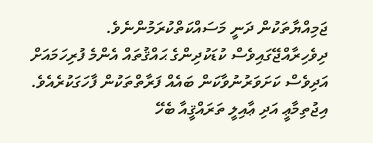ޖަމިއްޔާތަކުން ދަނީ މަސައްކަތްކުރަމުންނެވެ.
ދިވެހިރާއްޖޭގައިވެސް ކުޑަކުދިންގެ ޙައްޤުތައް އެންމެ ފުރިހަމައަށް އަދިވެސް ކަށަވަރުނުވާކަން ބައެއް ފަރާތްތަކުން ފާހަގަކުރެއެވެ.
އިޖުތިމާޢީ އަދި ޢާއިލީ ތަރައްޤީއާ ބެހޭ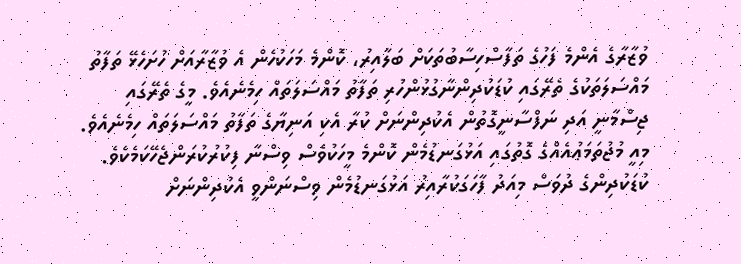ވުޒާރާގެ އެންމެ ފަހުގެ ތަފާސްހިސާބުތަކަށް ބަލާއިރު، ކޮންމެ މަހަކުހެން އެ ވުޒާރާއަށް ހުށަހެޅޭ ތަފާތު މައްސަލަތަކުގެ ތެރޭގައި ކުޑަކުދިންނާގުޅުންހުރި ތަފާތު މައްސަލަތައް ހިމެނެއެވެ. މީގެ ތެރޭގައި ޖިސްމާނީ އަދި ނަފްސާނީގޮތުން އެކުދިންނަށް ކުރާ އެކި އަނިޔާގެ ތަފާތު މައްސަލަތައް ހިމެނެއެވެ. މިއީ މުޖުތަމަޢުއެއްގެ ގޮތުގައި އަޅުގަނޑުމެން ކޮންމެ މީހަކުވެސް ވިސްނާ ފިކުރުކުރަންޖެހޭކަމެކެވެ.
ކުޑަކުދިންގެ ދުވަސް މިއަދު ފާހަގަކުރާއިރު އަޅުގަނޑުމެން ވިސްނަންވީ އެކުދިންނަށް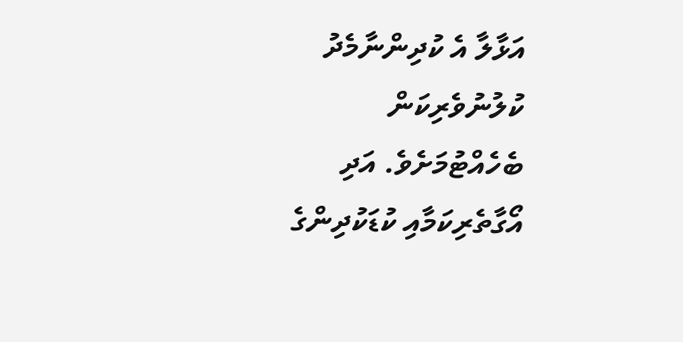އަޅާލާ އެ ކުދިންނާމެދު ކުލުނުވެރިކަން ބެހެއްޓުމަށެވެ. އަދި އޯގާތެރިކަމާއި ކުޑަކުދިންގެ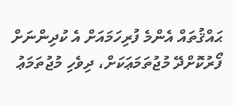ޙައްޤުތައް އެންމެ ފުރިހަމައަށް އެ ކުދިންނަށް ފޯރުކޮށްދޭ މުޖުތަމަޢަކަށް، ދިވެހި މުޖުތަމަޢު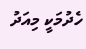ހެދުމަކީ މިއަދު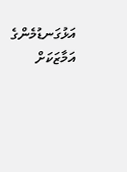އަޅުގަނޑުމެންގެ އަމާޒަކަށް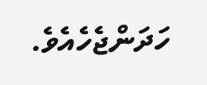ހަދަންޖެހެއެވެ.